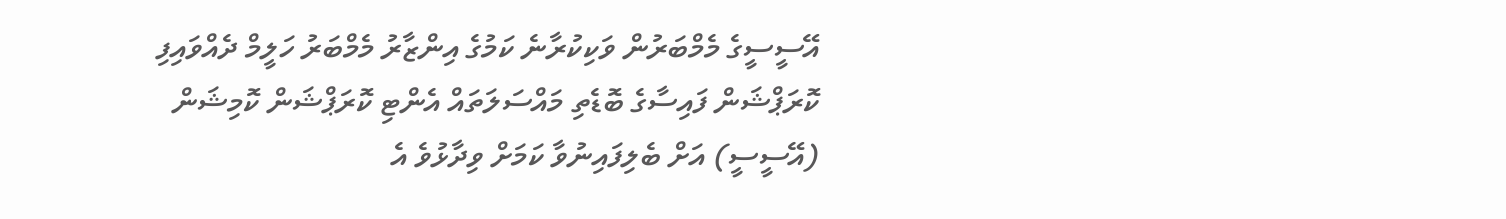އޭސީސީގެ މެމްބަރުން ވަކިކުރާނެ ކަމުގެ އިންޒާރު މެމްބަރު ހަލީމް ދެއްވައިފި
ކޮރަޕްޝަން ފައިސާގެ ބޮޑެތި މައްސަލަތައް އެންޓި ކޮރަޕްޝަން ކޮމިޝަން (އޭސީސީ) އަށް ބެލިފައިނުވާ ކަމަށް ވިދާޅުވެ އެ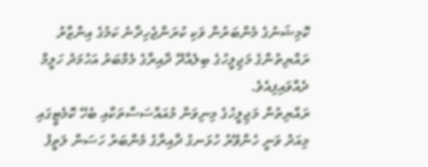ކޮމިޝަނުގެ މެންބަރުން ވަކި ކުރަންޖެހިދާނެ ކަމުގެ އިންޒާރު ރައްޔިތުންގެ މަޖިލީހުގެ ބިލެއްދޫ ދާއިރާގެ މެމްބަރު އަހުމަދު ހަލީމް ދެއްވައިފިއެވެ.
ރައްޔިތުން މަޖިލީހުގެ މިނިވަން މުއައްސަސާތަކާއި ބެހޭ ކޮމެޓީގައި މިއަދު ވަނީ ހެންވޭރު ހުޅަނގު ދާއިރާގެ މެންބަރު ހަސަން ލަތީފު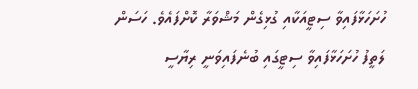ހުށަހަޅާފައިވާ ސިޓީއަކާއި ގުޅިގެން މަޝްވަރާ ކޮށްފައެވެ. ހަސަން ލަތީފު ހުށަހަޅާފައިވާ ސިޓީގައި ބުނެފައިވަނީ ރިޔާސީ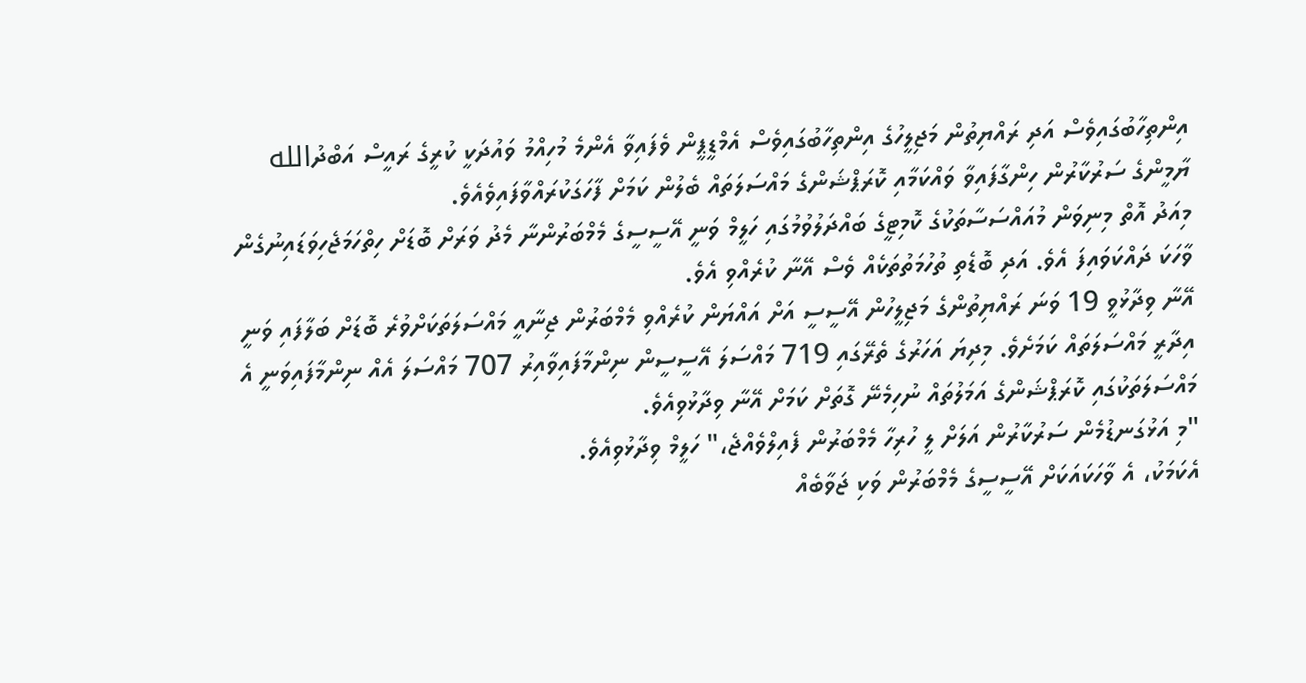އިންތިހާބުގައިވެސް އަދި ރައްޔިތުން މަޖިލީހުގެ އިންތިހާބުގައިވެސް އެމްޑީޕީން ވެފައިވާ އެންމެ މުހިއްމު ވައުދަކީ ކުރީގެ ރައީސް އަބްދުالله ޔާމީންގެ ސަރުކާރުން ހިންގާފައިވާ ވައްކަމާއި ކޮރަޕްޝަންގެ މައްސަލަތައް ބެލުން ކަމަށް ފާހަގަކުރައްވާފައިވެއެވެ.
މިއަދު އޮތް މިނިވަން މުއައްސަސާތަކުގެ ކޮމިޓީގެ ބައްދަލުވުމުގައި ހަލީމް ވަނީ އޭސީސީގެ މެމްބަރުންނާ މެދު ވަރަށް ބޮޑަށް ހިތްހަމަޖެހިވަޑައިނުގެން ވާހަކަ ދައްކަވައިފަ އެވެ. އަދި ބޮޑެތި ތުހުމަތުތަކެއް ވެސް އޭނާ ކުރެއްވި އެވެ.
އޭނާ ވިދާޅުވީ 19 ވަނަ ރައްޔިތުންގެ މަޖިލީހުން އޭސީސީ އަށް އައްޔަން ކުރެއްވި މެމްބަރުން ޖިނާއީ މައްސަލަތަކަށްވުރެ ބޮޑަށް ބަލާފައި ވަނީ އިދާރީ މައްސަލަތައް ކަމަށެވެ. މިދިޔަ އަހަރުގެ ތެރޭގައި 719 މައްސަލަ އޭސީސީން ނިންމާފައިވާއިރު 707 މައްސަލަ އެއް ނިންމާފައިވަނީ އެ މައްސަލަތަކުގައި ކޮރަޕްޝަންގެ އަމަލުތައް ނުހިމެނޭ ގޮތަށް ކަމަށް އޭނާ ވިދާޅުވިއެވެ.
"މި އަޅުގަނޑުމެން ސަރުކާރުން އަލަށް ލީ ހުރިހާ މެމްބަރުން ފެއިލްވެއްޖެ،" ހަލީމް ވިދާޅުވިއެވެ.
އެކަމަކު، އެ ވާހަކައަކަށް އޭސީސީގެ މެމްބަރުން ވަކި ޖަވާބެއް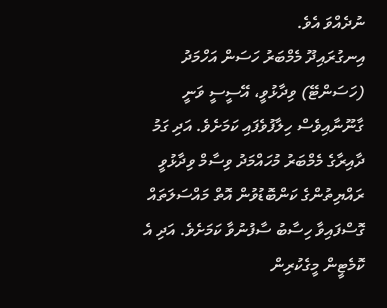ނުދެއްވަ އެވެ.
އިނގުރައިދޫ މެމްބަރު ހަސަން އަހްމަދު (ހަސަންޓޭ) ވިދާޅުވީ، އޭސީސީ ވަނީ ގާނޫނާއިވެސް ހިލާފުވެފައި ކަމަށެވެ. އަދި ގަމު ދާއިރާގެ މެމްބަރު މުހައްމަދު ވިސާމް ވިދާޅުވީ ރައްޔިތުންގެ ކަންބޮޑުވުން އޮތް މައްސަލަތައް ގޮސްފައިވާ ހިސާބު ސާފުނުވާ ކަމަށެވެ. އަދި އެ ކޮމެޓީން މީގެކުރިން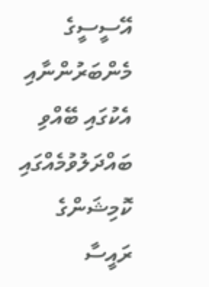އޭސީސީގެ މެންބަރުންނާއި އެކުގައި ބޭއްވި ބައްދަލުވުމެއްގައި ކޮމިޝަންގެ ރައީސާ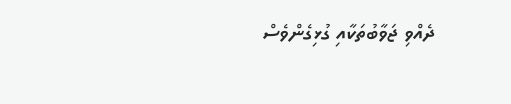ދެއްވި ޖަވާބުތަކާއި ގުޅިގެންވެސް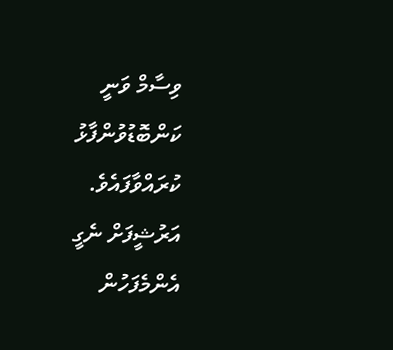ވިސާމް ވަނީ ކަންބޮޑުވުންފާޅު ކުރައްވާފައެވެ.
އަރުޝީފަށް ނެގީ
އެންމެފަހުން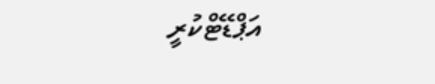އަޕްޑޭޓްކުރީ